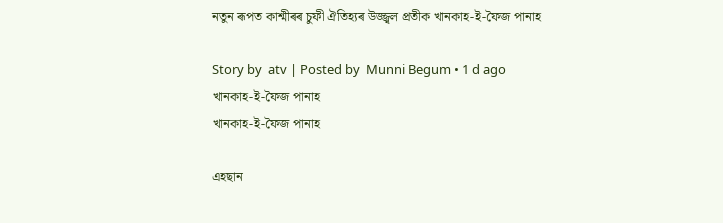নতুন ৰূপত কাশ্মীৰৰ চুফী ঐতিহ্যৰ উজ্জ্বল প্ৰতীক খানকাহ-ই-ফৈজ পানাহ

Story by  atv | Posted by  Munni Begum • 1 d ago
খানকাহ-ই-ফৈজ পানাহ
খানকাহ-ই-ফৈজ পানাহ

এহছান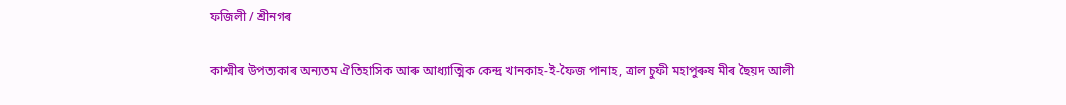ফজিলী / শ্ৰীনগৰ

কাশ্মীৰ উপত্যকাৰ অন্যতম ঐতিহাসিক আৰু আধ্যাত্মিক কেন্দ্ৰ খানকাহ-ই-ফৈজ পানাহ, ত্ৰাল চুফী মহাপুৰুষ মীৰ ছৈয়দ আলী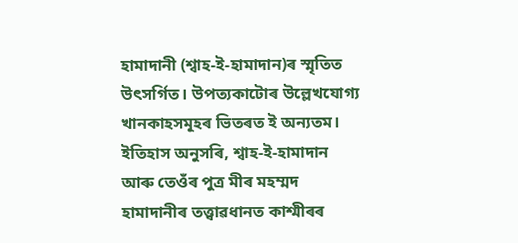হামাদানী (শ্বাহ-ই-হামাদান)ৰ স্মৃতিত উৎসৰ্গিত। উপত্যকাটোৰ উল্লেখযোগ্য খানকাহসমূহৰ ভিতৰত ই অন্যতম। ইতিহাস অনুসৰি, শ্বাহ-ই-হামাদান আৰু তেওঁৰ পুত্ৰ মীৰ মহম্মদ হামাদানীৰ তত্ত্বাৱধানত কাশ্মীৰৰ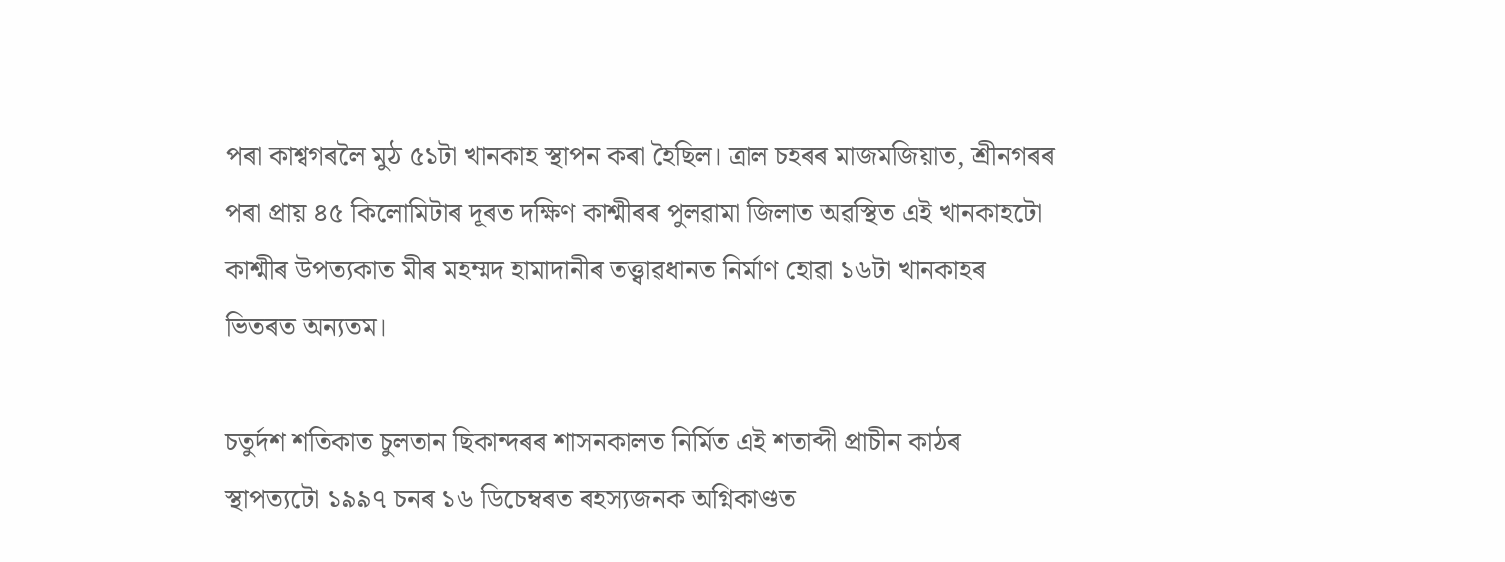পৰা কাশ্বগৰলৈ মুঠ ৫১টা খানকাহ স্থাপন কৰা হৈছিল। ত্ৰাল চহৰৰ মাজমজিয়াত, শ্ৰীনগৰৰ পৰা প্ৰায় ৪৫ কিলোমিটাৰ দূৰত দক্ষিণ কাশ্মীৰৰ পুলৱামা জিলাত অৱস্থিত এই খানকাহটো কাশ্মীৰ উপত্যকাত মীৰ মহম্মদ হামাদানীৰ তত্ত্বাৱধানত নিৰ্মাণ হোৱা ১৬টা খানকাহৰ ভিতৰত অন্যতম।

চতুৰ্দশ শতিকাত চুলতান ছিকান্দৰৰ শাসনকালত নিৰ্মিত এই শতাব্দী প্ৰাচীন কাঠৰ স্থাপত্যটো ১৯৯৭ চনৰ ১৬ ডিচেম্বৰত ৰহস্যজনক অগ্নিকাণ্ডত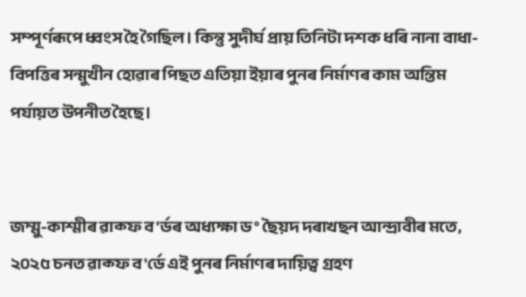সম্পূৰ্ণৰূপে ধ্বংস হৈ গৈছিল। কিন্তু সুদীৰ্ঘ প্ৰায় তিনিটা দশক ধৰি নানা বাধা-বিপত্তিৰ সন্মুখীন হোৱাৰ পিছত এতিয়া ইয়াৰ পুনৰ নিৰ্মাণৰ কাম অন্তিম পৰ্যায়ত উপনীত হৈছে।


জম্মু-কাশ্মীৰ ৱাক্ফ ব'ৰ্ডৰ অধ্যক্ষা ড° ছৈয়দ দৰাখছন আন্দ্ৰাবীৰ মতে, ২০২৫ চনত ৱাক্ফ ব'ৰ্ডে এই পুনৰ নিৰ্মাণৰ দায়িত্ব গ্ৰহণ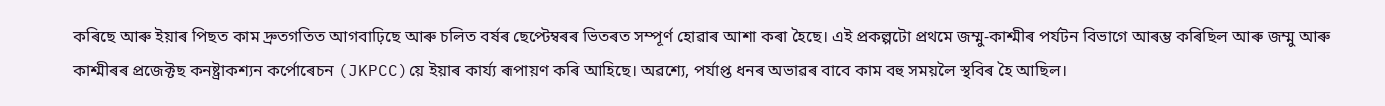কৰিছে আৰু ইয়াৰ পিছত কাম দ্ৰুতগতিত আগবাঢ়িছে আৰু চলিত বৰ্ষৰ ছেপ্টেম্বৰৰ ভিতৰত সম্পূৰ্ণ হোৱাৰ আশা কৰা হৈছে। এই প্ৰকল্পটো প্ৰথমে জম্মু-কাশ্মীৰ পৰ্যটন বিভাগে আৰম্ভ কৰিছিল আৰু জম্মু আৰু কাশ্মীৰৰ প্ৰজেক্টছ কনষ্ট্ৰাকশ্যন কৰ্পোৰেচন (JKPCC)য়ে ইয়াৰ কাৰ্য্য ৰূপায়ণ কৰি আহিছে। অৱশ্যে, পৰ্যাপ্ত ধনৰ অভাৱৰ বাবে কাম বহু সময়লৈ স্থবিৰ হৈ আছিল।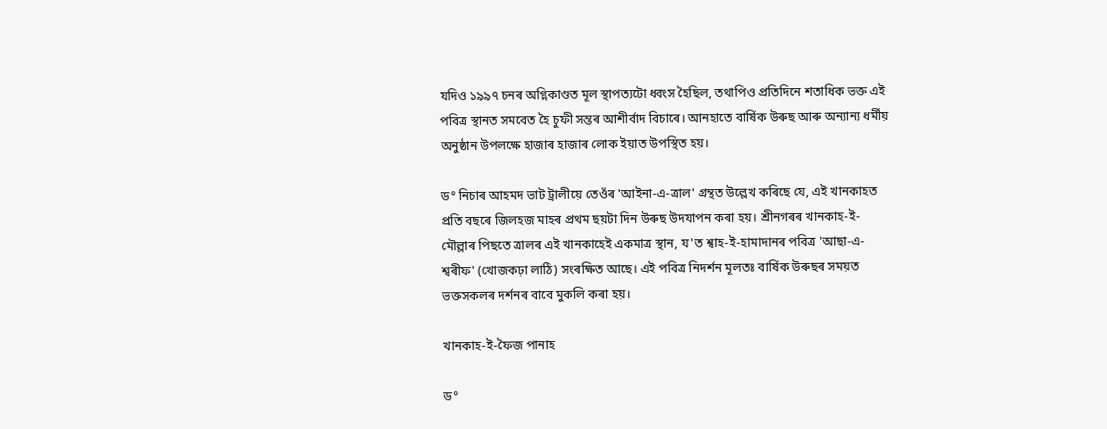যদিও ১৯৯৭ চনৰ অগ্নিকাণ্ডত মূল স্থাপত্যটো ধ্বংস হৈছিল, তথাপিও প্ৰতিদিনে শতাধিক ভক্ত এই পবিত্ৰ স্থানত সমবেত হৈ চুফী সন্তৰ আশীৰ্বাদ বিচাৰে। আনহাতে বাৰ্ষিক উৰুছ আৰু অন্যান্য ধৰ্মীয় অনুষ্ঠান উপলক্ষে হাজাৰ হাজাৰ লোক ইয়াত উপস্থিত হয়।

ড° নিচাৰ আহমদ ভাট ট্ৰালীয়ে তেওঁৰ 'আইনা-এ-ত্ৰাল' গ্ৰন্থত উল্লেখ কৰিছে যে, এই খানকাহত প্ৰতি বছৰে জিলহজ মাহৰ প্ৰথম ছয়টা দিন উৰুছ উদযাপন কৰা হয়। শ্ৰীনগৰৰ খানকাহ-ই-মৌল্লাৰ পিছতে ত্ৰালৰ এই খানকাহেই একমাত্ৰ স্থান, য'ত শ্বাহ-ই-হামাদানৰ পবিত্ৰ 'আছা-এ-শ্বৰীফ' (খোজকঢ়া লাঠি) সংৰক্ষিত আছে। এই পবিত্ৰ নিদৰ্শন মূলতঃ বাৰ্ষিক উৰুছৰ সময়ত ভক্তসকলৰ দৰ্শনৰ বাবে মুকলি কৰা হয়।

খানকাহ-ই-ফৈজ পানাহ

ড°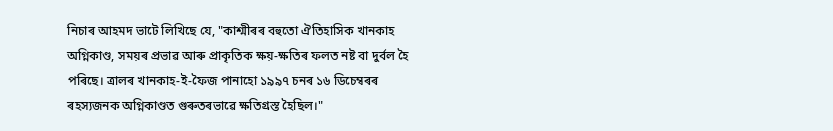নিচাৰ আহমদ ভাটে লিখিছে যে, "কাশ্মীৰৰ বহুতো ঐতিহাসিক খানকাহ অগ্নিকাণ্ড, সময়ৰ প্ৰভাৱ আৰু প্ৰাকৃতিক ক্ষয়-ক্ষতিৰ ফলত নষ্ট বা দুৰ্বল হৈ পৰিছে। ত্ৰালৰ খানকাহ-ই-ফৈজ পানাহো ১৯৯৭ চনৰ ১৬ ডিচেম্বৰৰ ৰহস্যজনক অগ্নিকাণ্ডত গুৰুতৰভাৱে ক্ষতিগ্ৰস্ত হৈছিল।"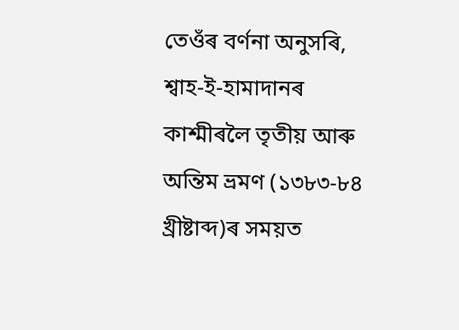তেওঁৰ বৰ্ণনা অনুসৰি, শ্বাহ-ই-হামাদানৰ কাশ্মীৰলৈ তৃতীয় আৰু অন্তিম ভ্ৰমণ (১৩৮৩-৮৪ খ্ৰীষ্টাব্দ)ৰ সময়ত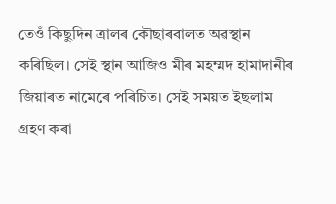তেওঁ কিছুদিন ত্ৰালৰ কৌছাৰবালত অৱস্থান কৰিছিল। সেই স্থান আজিও মীৰ মহম্মদ হামাদানীৰ জিয়াৰত নামেৰে পৰিচিত। সেই সময়ত ইছলাম গ্ৰহণ কৰা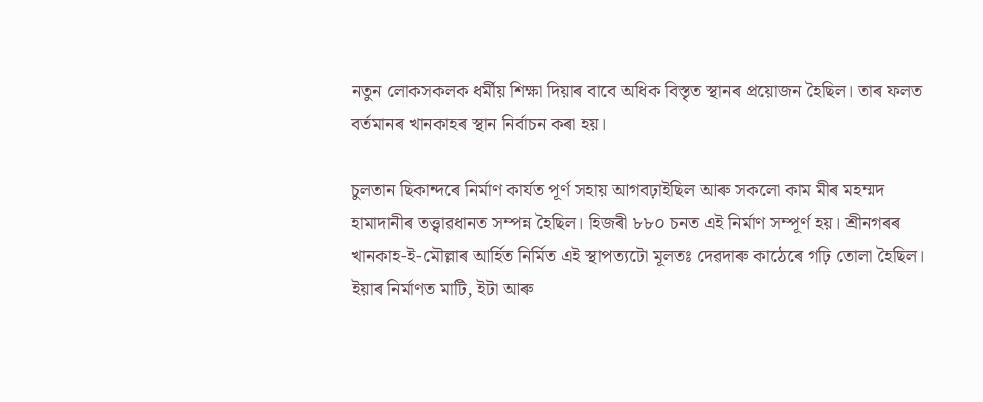নতুন লোকসকলক ধৰ্মীয় শিক্ষা দিয়াৰ বাবে অধিক বিস্তৃত স্থানৰ প্ৰয়োজন হৈছিল। তাৰ ফলত বৰ্তমানৰ খানকাহৰ স্থান নিৰ্বাচন কৰা হয়।

চুলতান ছিকান্দৰে নিৰ্মাণ কাৰ্যত পূৰ্ণ সহায় আগবঢ়াইছিল আৰু সকলো কাম মীৰ মহম্মদ হামাদানীৰ তত্ত্বাৱধানত সম্পন্ন হৈছিল। হিজৰী ৮৮০ চনত এই নিৰ্মাণ সম্পূৰ্ণ হয়। শ্ৰীনগৰৰ খানকাহ-ই-মৌল্লাৰ আৰ্হিত নিৰ্মিত এই স্থাপত্যটো মূলতঃ দেৱদাৰু কাঠেৰে গঢ়ি তোলা হৈছিল। ইয়াৰ নিৰ্মাণত মাটি, ইটা আৰু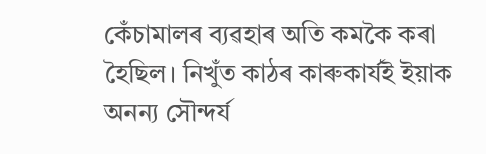কেঁচামালৰ ব্যৱহাৰ অতি কমকৈ কৰা হৈছিল। নিখুঁত কাঠৰ কাৰুকাৰ্যই ইয়াক অনন্য সৌন্দৰ্য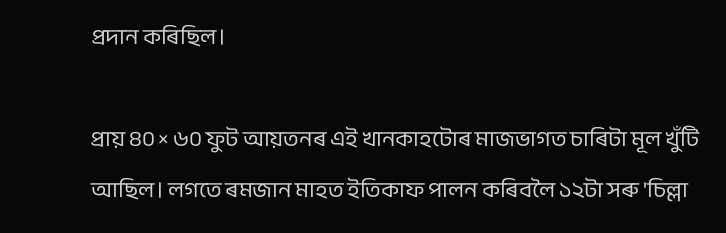প্ৰদান কৰিছিল।

প্ৰায় ৪০ × ৬০ ফুট আয়তনৰ এই খানকাহটোৰ মাজভাগত চাৰিটা মূল খুঁটি আছিল। লগতে ৰমজান মাহত ইতিকাফ পালন কৰিবলৈ ১২টা সৰু 'চিল্লা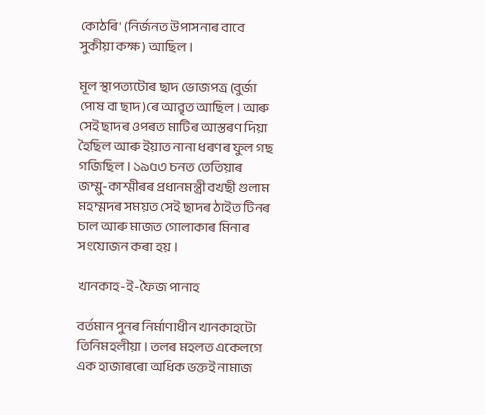কোঠৰি' (নিৰ্জনত উপাসনাৰ বাবে সুকীয়া কক্ষ) আছিল।

মূল স্থাপত্যটোৰ ছাদ ভোজপত্ৰ (বুৰ্জা পোষ বা ছাদ)ৰে আৱৃত আছিল। আৰু সেই ছাদৰ ওপৰত মাটিৰ আস্তৰণ দিয়া হৈছিল আৰু ইয়াত নানা ধৰণৰ ফুল গছ গজিছিল। ১৯৫৩ চনত তেতিয়াৰ জম্মু-কাশ্মীৰৰ প্ৰধানমন্ত্ৰী বখছী গুলাম মহম্মদৰ সময়ত সেই ছাদৰ ঠাইত টিনৰ চাল আৰু মাজত গোলাকাৰ মিনাৰ সংযোজন কৰা হয়।

খানকাহ-ই-ফৈজ পানাহ

বৰ্তমান পুনৰ নিৰ্মাণাধীন খানকাহটো তিনিমহলীয়া। তলৰ মহলত একেলগে এক হাজাৰৰো অধিক ভক্তই নামাজ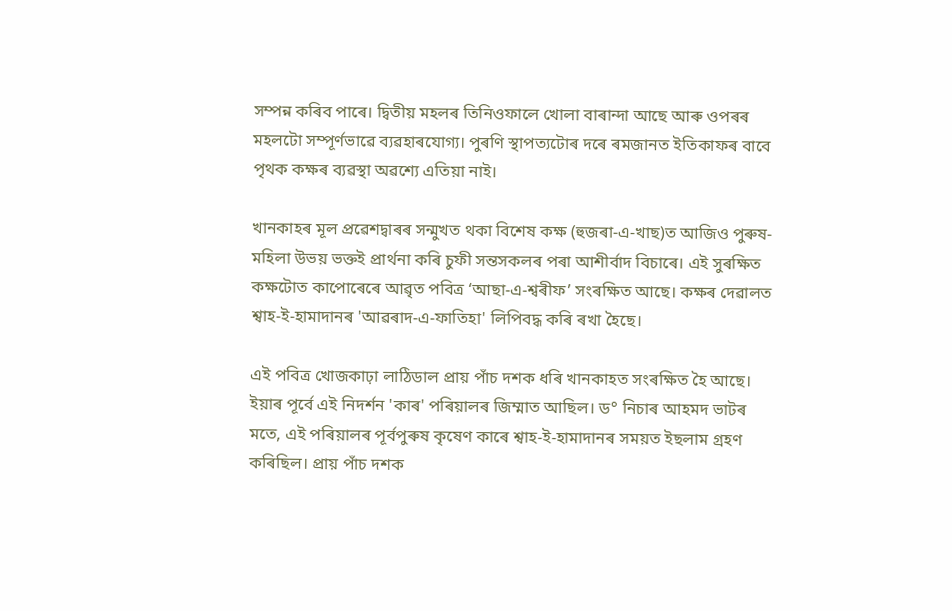সম্পন্ন কৰিব পাৰে। দ্বিতীয় মহলৰ তিনিওফালে খোলা বাৰান্দা আছে আৰু ওপৰৰ মহলটো সম্পূৰ্ণভাৱে ব্যৱহাৰযোগ্য। পুৰণি স্থাপত্যটোৰ দৰে ৰমজানত ইতিকাফৰ বাবে পৃথক কক্ষৰ ব্যৱস্থা অৱশ্যে এতিয়া নাই।

খানকাহৰ মূল প্ৰৱেশদ্বাৰৰ সন্মুখত থকা বিশেষ কক্ষ (হুজৰা-এ-খাছ)ত আজিও পুৰুষ-মহিলা উভয় ভক্তই প্ৰাৰ্থনা কৰি চুফী সন্তসকলৰ পৰা আশীৰ্বাদ বিচাৰে। এই সুৰক্ষিত কক্ষটোত কাপোৰেৰে আৱৃত পবিত্ৰ ‘আছা-এ-শ্বৰীফ’ সংৰক্ষিত আছে। কক্ষৰ দেৱালত শ্বাহ-ই-হামাদানৰ 'আৱৰাদ-এ-ফাতিহা' লিপিবদ্ধ কৰি ৰখা হৈছে।

এই পবিত্ৰ খোজকাঢ়া লাঠিডাল প্ৰায় পাঁচ দশক ধৰি খানকাহত সংৰক্ষিত হৈ আছে। ইয়াৰ পূৰ্বে এই নিদৰ্শন 'কাৰ' পৰিয়ালৰ জিম্মাত আছিল। ড° নিচাৰ আহমদ ভাটৰ মতে, এই পৰিয়ালৰ পূৰ্বপুৰুষ কৃষেণ কাৰে শ্বাহ-ই-হামাদানৰ সময়ত ইছলাম গ্ৰহণ কৰিছিল। প্ৰায় পাঁচ দশক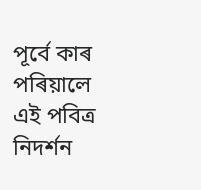পূৰ্বে কাৰ পৰিয়ালে এই পবিত্ৰ নিদৰ্শন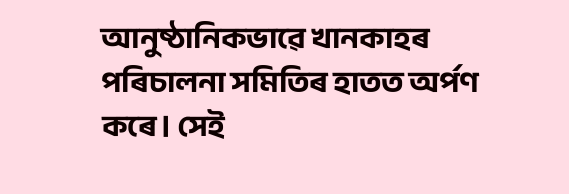আনুষ্ঠানিকভাৱে খানকাহৰ পৰিচালনা সমিতিৰ হাতত অৰ্পণ কৰে। সেই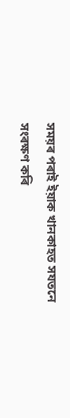সময়ৰ পৰাই ইয়াক খানকাহত সযতনে সংৰক্ষণ কৰি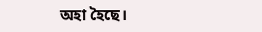অহা হৈছে।